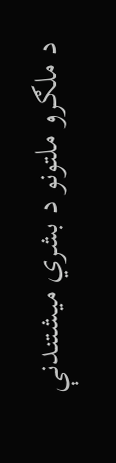د ملګرو ملتونو د بشري میشتندنې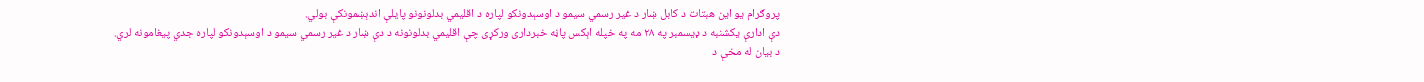پروګرام یو این هبتات د کابل ښار د غیر رسمي سیمو د اوسېدونکو لپاره د اقلیمي بدلونونو پایلې اندېښمونکې بولي.
دې ادارې یکشنبه د ډیسمبر په ۲۸ مه په خپله اېکس پاڼه خبرداری ورکړی چې اقلیمي بدلونونه د دې ښار د غیر رسمي سیمو د اوسېدونکو لپاره جدي پیغامونه لري.
د بیان له مخې د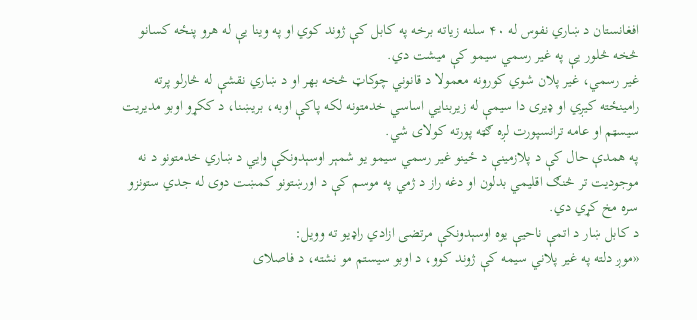افغانستان د ښاري نفوس له ۴۰ سلنه زیاته برخه په کابل کې ژوند کوي او په وینا یې له هرو پنځه کسانو څخه څلور یې په غیر رسمي سیمو کې میشت دي.
غیر رسمي، غیر پلان شوي کورونه معمولا د قانوني چوکاټ څخه بهر او د ښاري نقشې له څارلو پرته رامینځته کیږي او ډیری دا سیمې له زیربنایي اساسي خدمتونه لکه پاکې اوبه، بریښنا، د ککړو اوبو مدیریت سیسټم او عامه ترانسپورت لږه ګټه پورته کولای شي.
په همدې حال کې د پلازمینې د ځینو غیر رسمي سیمو یو شمېر اوسېدونکې وايي د ښاري خدمتونو د نه موجودیت تر څنګ اقلیمي بدلون او دغه راز د ژمي په موسم کې د اورښتونو کمښت دوی له جدي ستونزو سره مخ کړي دي.
د کابل ښار د اتمې ناحیې یوه اوسېدونکې مرتضی ازادي راډيو ته وویل:
«موږ دلته په غیر پلاني سیمه کې ژوند کوو، د اوبو سیستم مو نشته، د فاصلای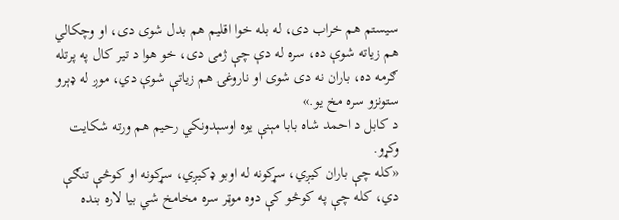سیستم هم خراب دی، له بله خوا اقلیم هم بدل شوی دی، او وچکالي هم زیاته شوې ده، سره له دې چې ژمی دی، خو هوا د تیر کال په پرتله ګرمه ده، باران نه دی شوی او ناروغۍ هم زیاتې شوې دي، موږ له ډېرو ستونزو سره مخ یو.»
د کابل د احمد شاه بابا مېنې یوه اوسېدونکي رحیم هم ورته شکایت وکړو.
«کله چې باران کیږي، سړکونه له اوبو ډکیږي، سړکونه او کوڅې تنګې دي، کله چې په کوڅو کې دوه موټر سره مخامخ شي بیا لاره بنده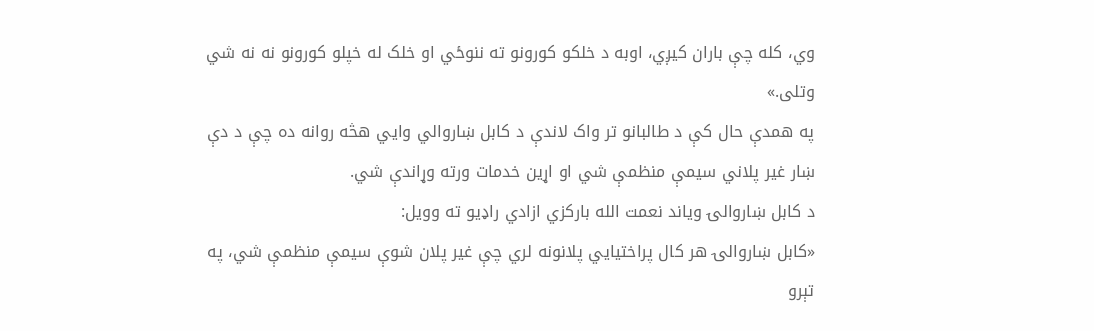وي، کله چې باران کیږي، اوبه د خلکو کورونو ته ننوځي او خلک له خپلو کورونو نه نه شي وتلی.»
په همدې حال کې د طالبانو تر واک لاندې د کابل ښاروالي وايي هڅه روانه ده چې د دې ښار غیر پلاني سیمې منظمې شي او اړین خدمات ورته وړاندې شي.
د کابل ښاروالۍ ویاند نعمت الله بارکزي ازادي راډيو ته وویل:
«کابل ښاروالۍ هر کال پراختیايي پلانونه لري چې غیر پلان شوې سیمې منظمې شي، په تېرو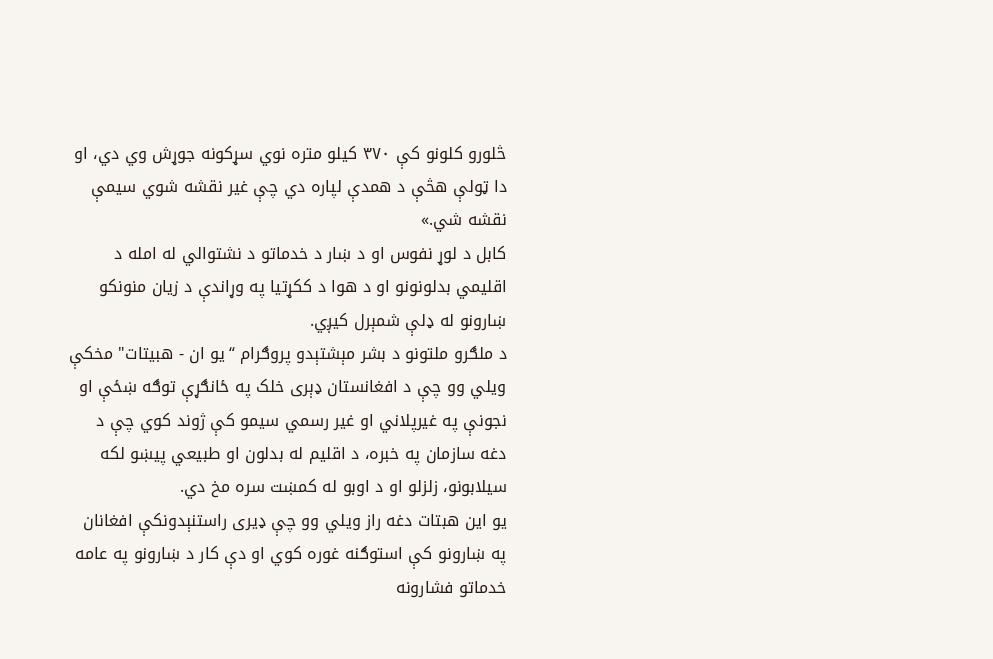څلورو کلونو کې ۳۷۰ کیلو متره نوي سړکونه جوړش وي دي، او دا ټولې هڅې د همدې لپاره دي چې غیر نقشه شوي سیمې نقشه شي.»
کابل د لوړ نفوس او د ښار د خدماتو د نشتوالي له امله د اقلیمي بدلونونو او د هوا د ککړتیا په وړاندې د زیان منونکو ښارونو له ډلې شمېرل کیږي.
د ملګرو ملتونو د بشر مېشتېدو پروګرام “یو ان - هبیتات" مخکې ویلي وو چې د افغانستان ډېری خلک په ځانګړې توګه ښځې او نجونې په غیرپلاني او غیر رسمي سیمو کې ژوند کوي چې د دغه سازمان په خبره، د اقلیم له بدلون او طبیعي پیښو لکه سیلابونو، زلزلو او د اوبو له کمښت سره مخ دي.
یو این هبتات دغه راز ویلي وو چې ډیری راستنېدونکې افغانان په ښارونو کې استوګنه غوره کوي او دې کار د ښارونو په عامه خدماتو فشارونه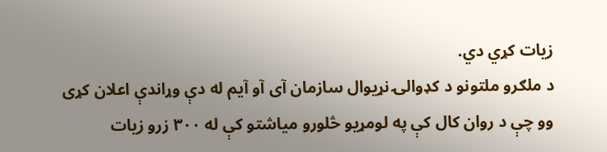زیات کړي دي.
د ملګرو ملتونو د کډوالۍ نړیوال سازمان آی آو آیم له دې وړاندې اعلان کړی وو چې د روان کال کې په لومړیو څلورو میاشتو کې له ۳۰۰ زرو زیات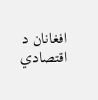افغانان د اقتصادي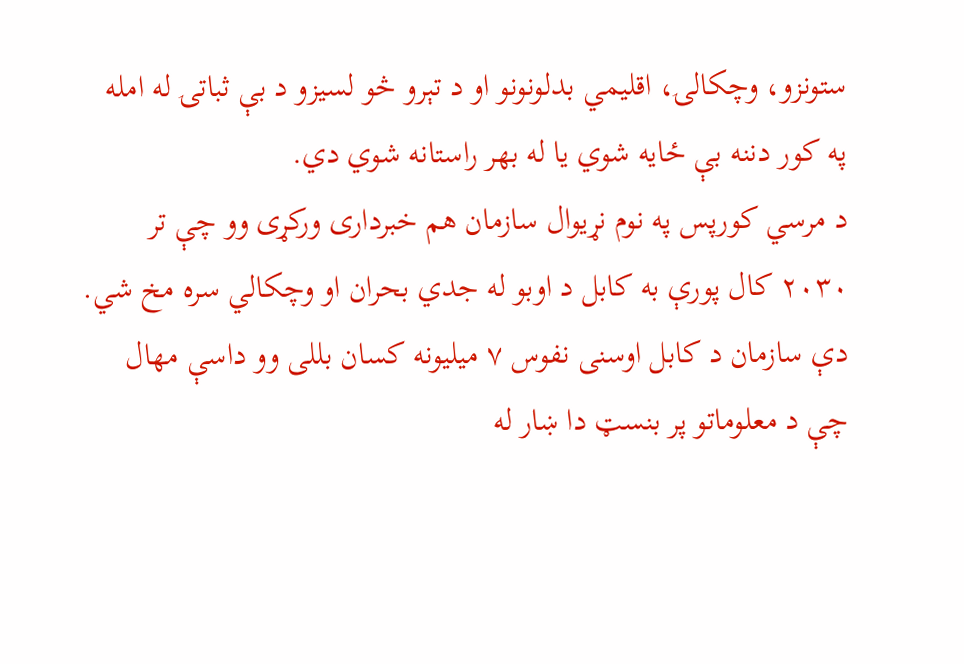ستونزو، وچکالۍ، اقلیمي بدلونونو او د تېرو څو لسیزو د بې ثباتۍ له امله په کور دننه بې ځایه شوي یا له بهر راستانه شوي دي.
د مرسي کورپس په نوم نړیوال سازمان هم خبرداری ورکړی وو چې تر ۲۰۳۰ کال پورې به کابل د اوبو له جدي بحران او وچکالي سره مخ شي.
دې سازمان د کابل اوسنی نفوس ۷ میلیونه کسان بللی وو داسې مهال چې د معلوماتو پر بنسټ دا ښار له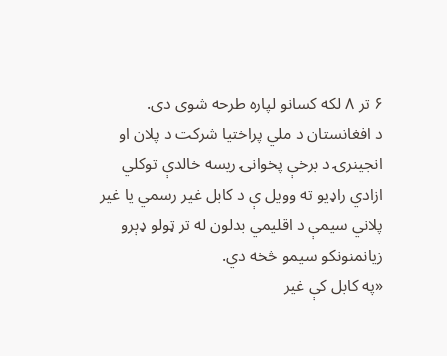۶ تر ۸ لکه کسانو لپاره طرحه شوی دی.
د افغانستان د ملي پراختیا شرکت د پلان او انجینرۍ د برخې پخوانۍ ریسه خالدې توکلي ازادي راډيو ته وویل ې د کابل غیر رسمي یا غیر پلاني سیمې د اقلیمي بدلون له تر ټولو ډېرو زیانمنونکو سیمو څخه دي.
«په کابل کې غیر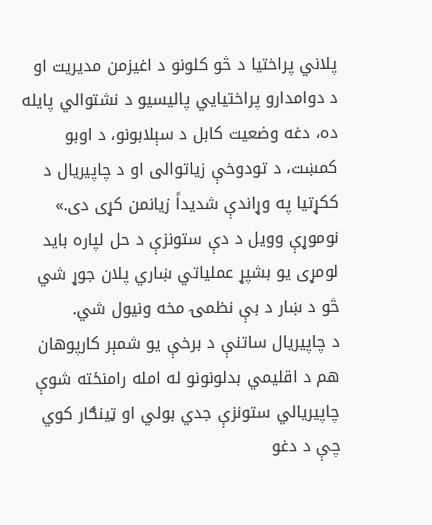پلاني پراختیا د څو کلونو د اغیزمن مدیریت او د دوامدارو پراختیايي پالیسیو د نشتوالي پایله ده، دغه وضعیت کابل د سېلابونو، د اوبو کمښت، د تودوخې زیاتوالی او د چاپیریال د ککړتیا په وړاندې شدیداً زیانمن کړی دی.»
نوموړې وویل د دې ستونزې د حل لپاره باید لومړی یو بشپړ عملیاتي ښاري پلان جوړ شي څو د ښار د بې نظمۍ مخه ونیول شي.
د چاپیریال ساتنې د برخې یو شمېر کارپوهان هم د اقلیمي بدلونونو له امله رامنځته شوې چاپیریالي ستونزې جدي بولي او ټینګار کوي چې د دغو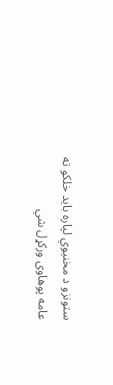ستونزو د مخنیوي لپاره باید خلکو ته عامه پوهاوی ورکړل شي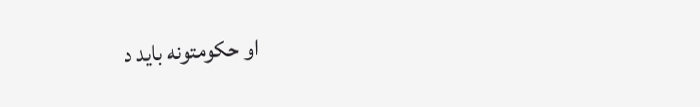او حکومتونه باید د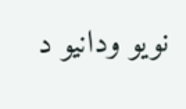نویو ودانیو د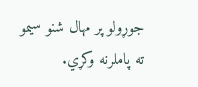جوړولو پر مهال شنو سیمو ته پاملرنه وکړي.